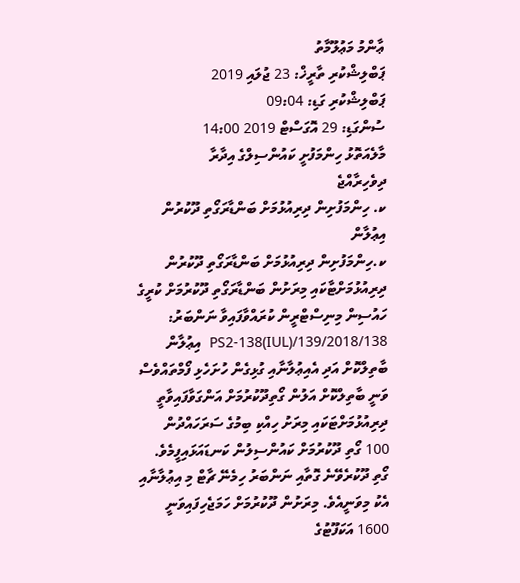ޢާންމު މަޢުލޫމާތު
ޕަބްލިޝްކުރި ތާރީޚް: 23 ޖުލައި 2019
ޕަބްލިޝްކުރި ގަޑި: 09:04
ސުންގަޑި: 29 އޮގަސްޓް 2019 14:00
މާލެއަތޮޅު ހިންމަފުށީ ކައުންސިލްގެ އިދާރާ
ދިވެހިރާއްޖެ
ކ. ހިންމަފުށިން ދިރިއުޅުމަށް ބަންޑާރަގޯތި ދޫކުރުން
އިޢުލާން
ކ.ހިންމަފުށިން ދިރިއުޅުމަށް ބަންޑާރަގޯތި ދޫކުރުން
ދިރިއުޅުމަށްޓާކައި މިރަށުން ބަންޑާރަގޯތި ދޫކުރުމަށް ކުރީގެ ހައުސިން މިނިސްޓްރީން ކުރައްވާފައިވާ ނަންބަރު: 139/2018/138/PS2-138(IUL)  އިޢުލާން ބާތިލްކޮށް އަދި އެއިޢުލާނާއި ގުޅިގެން ހުށަހެޅި ފޯމްތައްވެސް ވަނީ ބާތިލްކޮށް އަލުން ގޯތިދޫކުރުމަށް އަންގަވާފައިވާތީ ދިރިއުޅުމަށްޓަކައި މިރަށު ހިއްކި ބިމުގެ ސަރަހައްދުން 100 ގޯތި ދޫކުރުމަށް ކައުންސިލުން ކަނޑައަޅައިފީމެވެ. ގޯތި ދޫކުރެވޭނެ ގޮތާއި ނަންބަރު ހިމެނޭ ޗާޓް މި އިޢުލާނާއި އެކު މިވަނީއެވެ. މިރަށުން ދޫކުރުމަށް ހަމަޖެހިފައިވަނީ 1600 އަކަފޫޓުގެ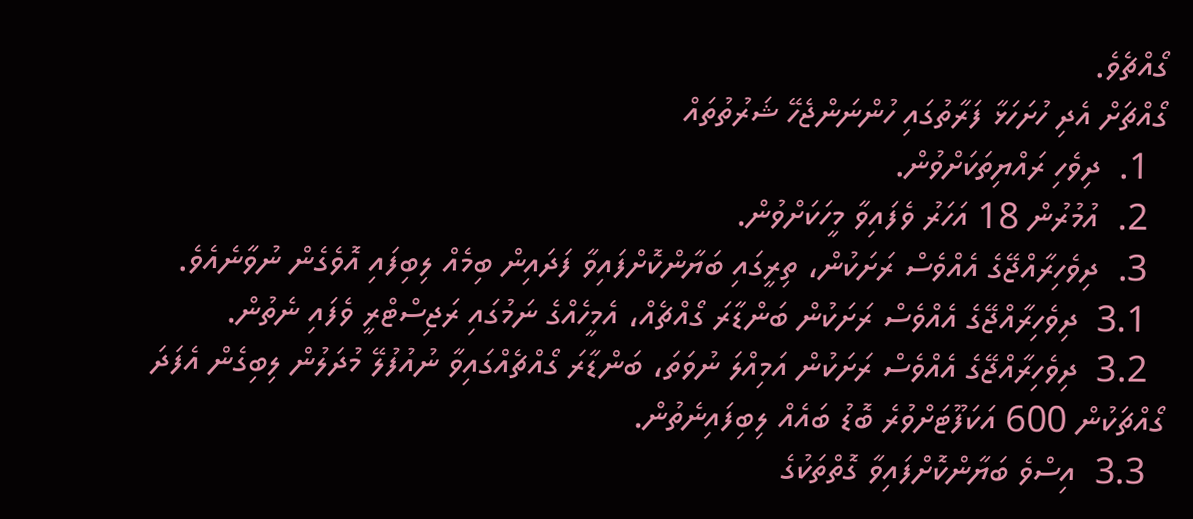ގޯއްޗެވެ.
ގޯއްޗަށް އެދި ހުށަހަޅާ ފަރާތުގައި ހުންނަންޖެހޭ ޝަރުތުތައް
  1.  ދިވެހި ރައްޔިތަކަށްވުން.
  2.  އުމުރުން 18 އަހަރު ވެފައިވާ މީހަކަށްވުން.
  3.  ދިވެހިރާއްޖޭގެ އެއްވެސް ރަށަކުން، ތިރީގައި ބަޔާންކޮށްފައިވާ ފަދައިން ބިމެއް ލިބިފައި އޮވެގެން ނުވާނެއެވެ.
  3.1  ދިވެހިރާއްޖޭގެ އެއްވެސް ރަށަކުން ބަންޑާރަ ގޯއްޗެއް، އެމީހެއްގެ ނަމުގައި ރަޖިސްޓްރީ ވެފައި ނެތުން.
  3.2  ދިވެހިރާއްޖޭގެ އެއްވެސް ރަށަކުން އަމިއްލަ ނުވަތަ، ބަންޑާރަ ގޯއްޗެއްގައިވާ ނުއުފުލޭ މުދަލުން ލިބިގެން އެފަދަ ގޯއްޗަކުން 600 އަކަފޫޓަށްވުރެ ބޮޑު ބައެއް ލިބިފައިނެތުން.
  3.3  އިސްވެ ބަޔާންކޮށްފައިވާ ގޮތްތަކުގެ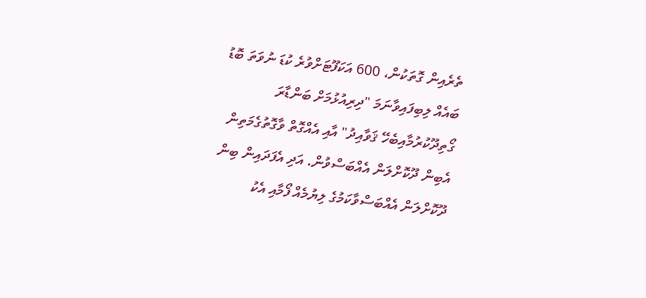ތެރެއިން ގޮތަކުން، 600 އަކަފޫޓަށްވުރެ ކުޑަ ނުވަތަ ބޮޑު ބައެއް ލިބިފައިވާނަމަ "ދިރިއުޅުމަށް ބަންޑާރަ ގޯތިދޫކުރުމާއިބެހޭ ޤަވާއިދު" އާއި އެއްގޮތް ވާގޮތުގެމަތިން އެބިން ދޫކޮށްލަން އެއްބަސްވުން. އަދި އެފަދައިން ބިން ދޫކޮށްލަން އެއްބަސްވާކަމުގެ ލިޔުމެއް ފޯމާއި އެކު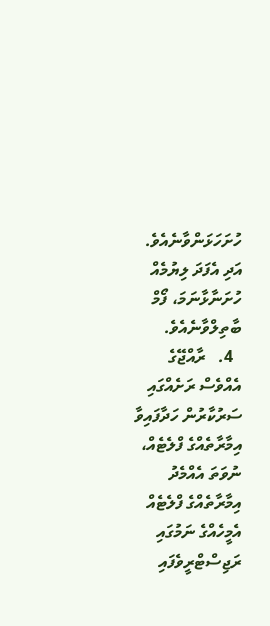ހުށަހަޅަންވާނެއެވެ. އަދި އެފަދަ ލިޔުމެއް ހުށަނާޅާނަމަ، ފޯމް ބާތިލްވާނެއެވެ.
  4.   ރާއްޖޭގެ އެއްވެސް ރަށެއްގައި ސަރުކާރުން ހަދާފައިވާ އިމާރާތެއްގެ ފްލެޓެއް، ނުވަތަ އެއްމެދު އިމާރާތެއްގެ ފްލެޓެއް އެމީހެއްގެ ނަމުގައި ރަޖިސްޓްރީވެފައި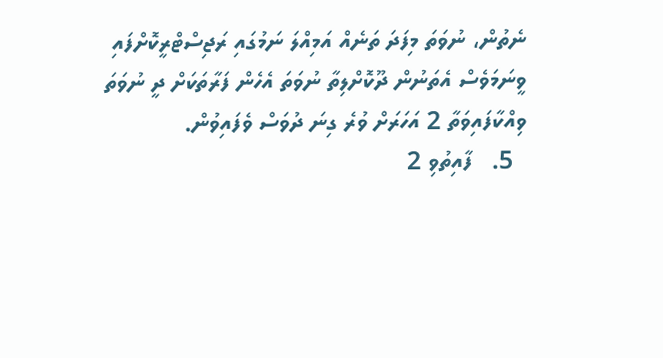ނެތުން، ނުވަތަ މިފަދަ ތަނެއް އަމިއްލަ ނަމުގައި ރަޖިސްޓްރީކޮށްފައި ވީނަމަވެސް އެތަނުން ދޫކޮށްލިތާ ނުވަތަ އެހެން ފަރާތަކަށް ދީ ނުވަތަ ވިއްކާފައިވަތާ 2 އަހަރަށް ވުރެ ގިނަ ދުވަސް ވެފައިވުން.
  5.   ފާއިތުވި 2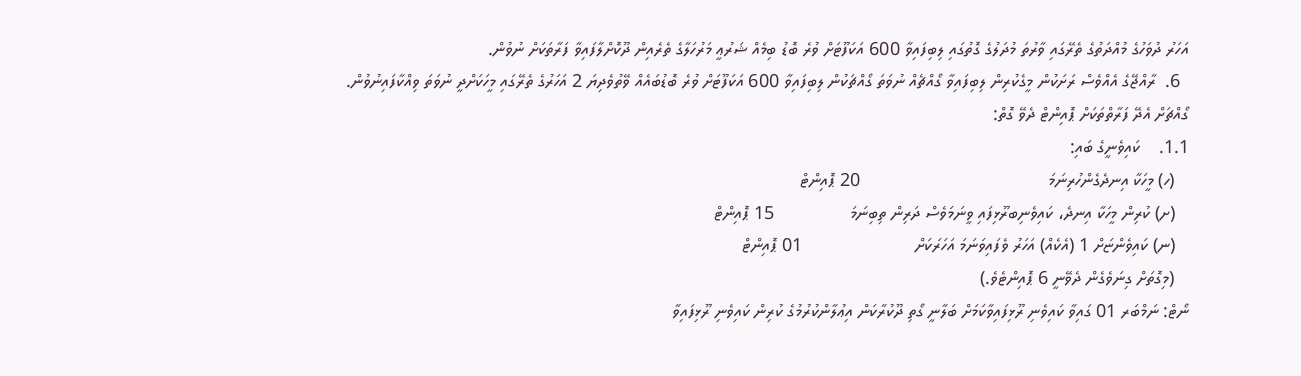އަހަރު ދުވަހުގެ މުއްދަތުގެ ތެރޭގައި ވާރުތަ މުދަލުގެ ގޮތުގައި ލިބިފައިވާ 600 އަކަފޫޓަށް ވުރެ ބޮޑު ބިމެއް ޝަރުޢީ މަރުހަލާގެ ތެރެއިން ދޫކޮށްލާފައިވާ ފަރާތަކަށް ނުވުން.
  6.  ރާއްޖޭގެ އެއްވެސް ރަށަކުން މީގެކުރިން ލިބިފައިވާ ގޯއްޗެއް ނުވަތަ ގޯއްޗަކުން ލިބިފައިވާ 600 އަކަފޫޓަށް ވުރެ ބޮޑުބައެއް ވޭތުވެދިޔަ 2 އަހަރުގެ ތެރޭގައި މީހަކަށްދީ ނުވަތަ ވިއްކާފައިނުވުން.
ގޯއްޗަށް އެދޭ ފަރާތްތަކަށް ޕޮއިންޓް ދެވޭ ގޮތް:
1.1.    ކައިވެނީގެ ބައި:
   (ހ) މީހަކާ އިނދެގެންހުރިނަމަ                                        20 ޕޮއިންޓް
   (ށ) ކުރިން މީހަކާ އިނދެ، ކައިވެނިބރޫޅިފައި ވީނަމަވެސް ދަރިން ތިބިނަމަ                15 ޕޮއިންޓް
   (ނ) ކައިވެންޏަށް 1 (އެކެއް) އަހަރު ވެފައިވަނަމަ އަހަރަކަށް                        01 ޕޮއިންޓް
   (މިގޮތަށް ގިނަވެގެން ދެވޭނީ 6 ޕޮއިންޓެވެ.)
ނޯޓް: ނަމްބަރ 01 ގައިވާ ކައިވެނި ރޫޅިފައިވާކަމަށް ބަލާނީ ގޯތި ދޫކުރާކަން އިޢުލާންކުރުމުގެ ކުރިން ކައިވެނި ރޫޅިފައިވާ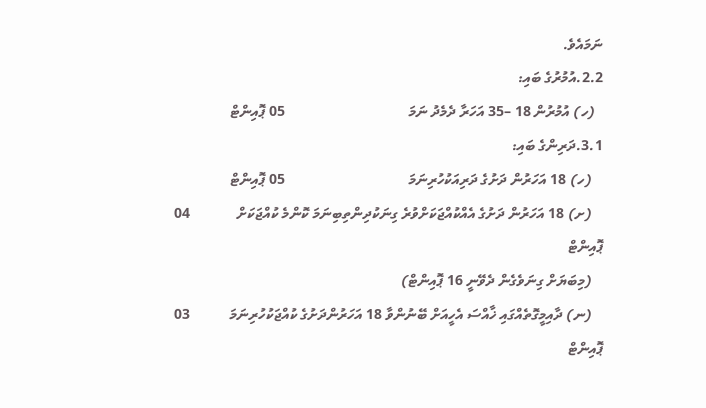ނަމައެވެ.
2.2.އުމުރުގެ ބައި:
  (ހ) އުމުރުން 18 –35 އަހަރާ ދެމެދު ނަމަ                                  05 ޕޮއިންޓް
3.1.ދަރިންގެ ބައި:
   (ހ) 18 އަހަރުން ދަށުގެ ދަރިއަކުހުރިނަމަ                                  05 ޕޮއިންޓް
   (ށ) 18 އަހަރުން ދަށުގެ އެއްކުއްޖަކަށްވުރެ ގިނަކުދިންތިބިނަމަ ކޮންމެ ކުއްޖަކަށް             04 ޕޮއިންޓް
   (މިބަޔަށް ގިނަވެގެން ދެވޭނީ 16 ޕޮއިންޓް)
   (ނ) ދާއިމީގޮތެއްގައި ޚާއްސަ އެހީއަށް ބޭނުންވާ 18 އަހަރުންދަށުގެ ކުއްޖަކުހުރިނަމަ           03 ޕޮއިންޓް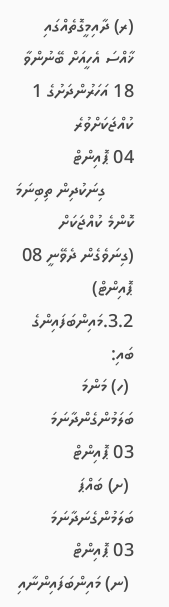(ރ) ދާއިމީގޮތެއްގައި ޚާއްސަ އެހީއަށް ބޭނުންވާ 18 އަހަރުންދަށުގެ 1 ކުއްޖަކަށްވުރެ           04 ޕޮއިންޓް
      ގިނަކުދިން ތިބިނަމަ ކޮންމެ ކުއްޖަކަށް (ގިނަވެގެން ދެވޭނީ 08 ޕޮއިންޓް)
3.2.މައިންބަފައިންގެ ބައި:
 (ހ) މަންމަ ބަލަމުންގެންދާނަމަ                                          03 ޕޮއިންޓް
 (ށ) ބައްޕަ ބަލަމުންގެނަދާނަމަ                                          03 ޕޮއިންޓް
 (ނ) މައިންބަފައިންނާއި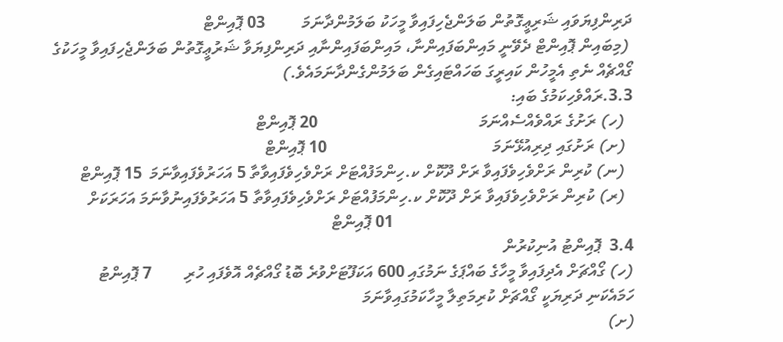ދަރިންފިޔަވައި ޝަރިޢީގޮތުން ބަލަންޖެހިފައިވާ މީހަކު ބަލަމުންދާނަމަ         03 ޕޮއިންޓް
 (މިބައިން ޕޮއިންޓް ދެވޭނީ މައިންބަފައިންނާ، މައިންބަފައިންނާއި ދަރިންފިޔަވާ ޝަރުޢީގޮތުން ބަލަންޖެހިފައިވާ މީހަކުގެ
ގޯއްޗެއް ނެތި އެމީހުން ކައިރީގަ ބަހައްޓައިގެން ބަލަމުންގެންދާނަމައެވެ.)
3.3.ރައްވެހިކަމުގެ ބައި:
  (ހ) ރަށުގެ ރައްވެއްސެއްނަމަ                                       20 ޕޮއިންޓް
  (ށ) ރަށުގައި ދިރިއުޅޭނަމަ                                        10 ޕޮއިންޓް
  (ނ) ކުރިން ރަށްވެހިވެފައިވާ ރަށް ދޫކޮށް ކ.ހިންމަފުއްޓަށް ރަށްވެހިވެފައިވާތާ 5 އަހަރުވެފައިވާނަމަ  15 ޕޮއިންޓް
  (ރ) ކުރިން ރަށްވެހިވެފައިވާ ރަށް ދޫކޮށް ކ.ހިންމަފުއްޓަށް ރަށްވެހިވެފައިވާތާ 5 އަހަރުވެފައިނުވާނަމަ އަހަރަކަށް
                                                          01 ޕޮއިންޓް
3.4  ޕޮއިންޓު އުނިކުރުން
(ހ) ގޯއްޗަށް އެދިފައިވާ މީހާގެ ބައްޕަގެ ނަމުގައި 600 އަކަފޫޓަށްވުރެ ބޮޑު ގޯއްޗެއް އޮވެފައި ހުރި        7 ޕޮއިންޓު
ހަމައެކަނި ދަރިޔަކީ ގޯއްޗަށް ކުރިމަތިލާ މީހާކަމުގައިވާނަމަ
(ށ)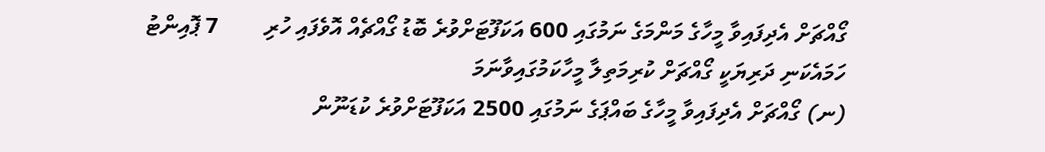ގޯއްޗަށް އެދިފައިވާ މީހާގެ މަންމަގެ ނަމުގައި 600 އަކަފޫޓަށްވުރެ ބޮޑު ގޯއްޗެއް އޮވެފައި ހުރި        7 ޕޮއިންޓު
ހަމައެކަނި ދަރިޔަކީ ގޯއްޗަށް ކުރިމަތިލާ މީހާކަމުގައިވާނަމަ
(ނ) ގޯއްޗަށް އެދިފައިވާ މީހާގެ ބައްޕަގެ ނަމުގައި 2500 އަކަފޫޓަށްވުރެ ކުޑަނޫން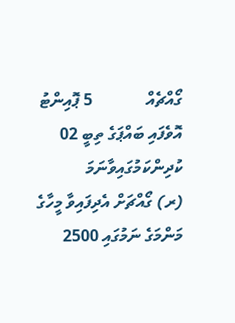ގޯއްޗެއް             5 ޕޮއިންޓު
އޮވެފައި ބައްޕަގެ ތިބީ 02 ކުދިންކަމުގައިވާނަމަ
(ރ) ގޯއްޗަށް އެދިފައިވާ މީހާގެ މަންމަގެ ނަމުގައި 2500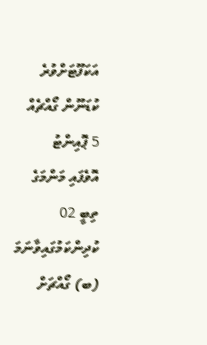އަކަފޫޓަށްވުރެ ކުޑަނޫން ގޯއްޗެއް             5 ޕޮއިންޓު
އޮވެފައި މަންމަގެ ތިބީ 02 ކުދިންކަމުގައިވާނަމަ
(ބ) ގޯއްޗަށް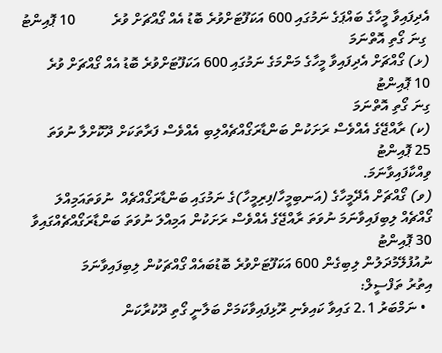އެދިފައިވާ މީހާގެ ބައްޕަގެ ނަމުގައި 600 އަކަފޫޓަށްވުރެ ބޮޑު އެއް ގޯއްޗަށް ވުރެ          10 ޕޮއިންޓު
 ގިނަ ގޯތި އޮތްނަމަ
(ޅ) ގޯއްޗަށް އެދިފައިވާ މީހާގެ މަންމަގެ ނަމުގައި 600 އަކަފޫޓަށްވުރެ ބޮޑު އެއް ގޯއްޗަށް ވުރެ          10 ޕޮއިންޓު
ގިނަ ގޯތި އޮތްނަމަ
(ކ) ރާއްޖޭގެ އެއްވެސް ރަށަކުން ބަންޑާރަގޯއްޗެއްލިބި އެއްވެސް ފަރާތަކަށް ދޫކޮށްލާ ނުވަތަ            25 ޕޮއިންޓު
ވިއްކާފައިވާނަމަ.
(ވ) ގޯއްޗަށް އެދޭމީހާގެ (އަނބިމީހާ/ފިރިމީހާ)ގެ ނަމުގައި ބަންޑާރަގޯއްޗެއް  ނުވަތައަމިއްލަ
ގޯއްޗެއް ލިބިފައިވާނަމަ ނުވަތަ ރާއްޖޭގެ އެއްވެސް ރަށަކުން އަމިއްލަ ނުވަތަ ބަންޑާރަގޯއްޗެއްގައިވާ         30 ޕޮއިންޓު
ނުއުފުލޭމުދަލުން ލިބިގެން 600 އަކަފޫޓަށްވުރެ ބޮޑުބައެއް ގޯއްޗަކުން ލިބިފައިވާނަމަ
އިތުރު ތަފްސީލް:
  • ނަމްބަރު 2.1 ގައިވާ ކައިވެނި ރޫޅިފައިވާކަމަށް ބަލާނީ ގޯތި ދޫކުރާކަން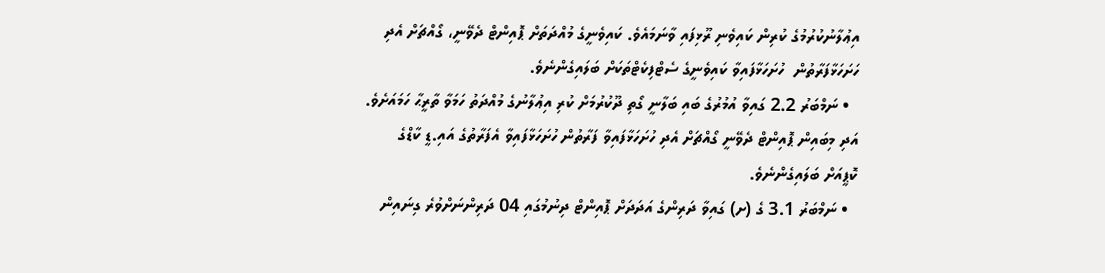އިޢުލާނުކުރުމުގެ ކުރިން ކައިވެނި ރޫޅިފައި ވާނަމައެވެ. ކައިވެނީގެ މުއްދަތަށް ޕޮއިންޓް ދެވޭނީ، ގޯއްޗަށް އެދި ހަށަހަޅާފަރާތުން  ހުށަހަޅާފައިވާ ކައިވެނީގެ ސެޓްފިކެޓްތަކަށް ބަލައިގެންނެވެ.
  • ނަމްބަރު 2.2 ގައިވާ އުމުރުގެ ބައި ބަލާނީ ގޯތި ދޫކުރުމަށް ކުރި އިޢުލާނުގެ މުއްދަތު ހަމަވާ ތާރީޙާ ހަމައަށެވެ. އަދި މިބައިން ޕޮއިންޓް ދެވޭނީ ގޯއްޗަށް އެދި ހުށަހަޅާފައިވާ ފަރާތުން ހުށަހަޅާފައިވާ އެފަރާތުގެ އައި.ޑީ ކާޑްގެ ކޮޕީއަށް ބަލައިގެންނެވެ.
  • ނަމްބަރު 3.1 ގެ (ށ) ގައިވާ ދަރިންގެ އަދަދަށް ޕޮއިންޓް ދިނުމުގައި 04 ދަރިންނަށްވުރެ ގިނައިން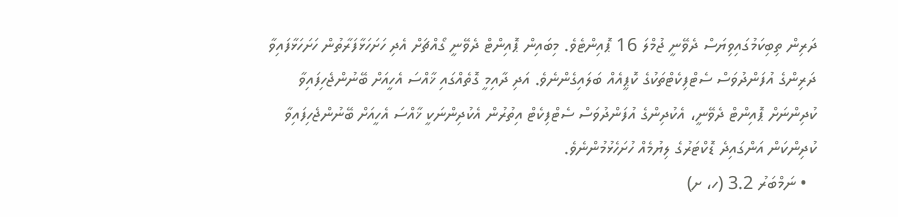ދަރިން ތިބިކަމުގައިވިޔަސް ދެވޭނީ ޖުމްލަ 16 ޕޮއިންޓެވެ. މިބައިން ޕޮއިންޓް ދެވޭނީ ގޯއްޗަށް އެދި ހަށަހަޅާފަރާތުން ހަށަހަޅާފައިވާ ދަރިންގެ އުފަންދުވަސް ސެޓްފިކެޓްތަކުގެ ކޮޕީއެއް ބަލައިގެންނެވެ. އަދި ދާއިމީ ގޮތެއްގައި ޚާއްސަ އެހީއަށް ބޭނުންޖެހިފައިވާ ކުދިންނަށް ޕޮއިންޓް ދެވޭނީ، އެކުދިންގެ އުފަންދުވަސް ސެޓްފިކެޓް އިތުރުން އެކުދިންނަކީ ޚާއްސަ އެހީއަށް ބޭނުންޖެހިފައިވާ ކުދިންކަން އަންގައިދެ ޑޮކްޓަރުގެ ލިޔުމެއް ހުށަހެޅުމުންނެވެ.
  • ނަމްބަރު 3.2 (ހ، ށ)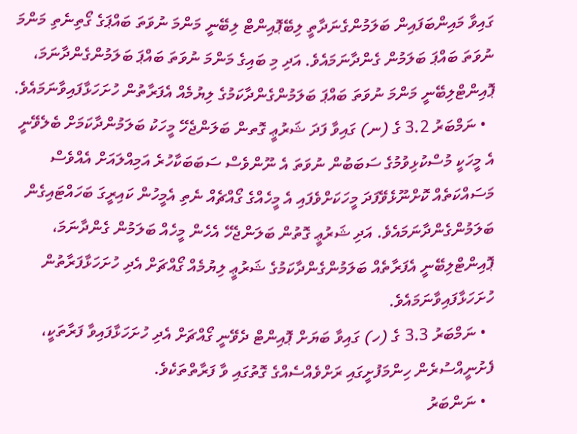ގައިވާ މައިންބަފައިން ބަލަމުންގެނަދާތީ ލިބޭޕޮއިންޓް ލިބޭނީ މަންމަ ނުވަތަ ބައްޕަގެ ގޯތިނެތި މަންމަ ނުވަތަ ބައްޕަ ބަލަމުން ގެންދާނަމައެވެ. އަދި މި ބައިގެ މަންމަ ނުވަތަ ބައްޕަ ބަލަމުންގެންދާނަމަ، ޕޮއިންޓްލިބޭނީ މަންމަ ނުވަތަ ބައްޕަ ބަލަމުންގެންދާކަމުގެ ލިޔުމެއް އެފަރާތުން ހުށަހަޅާފައިވާނަމައެވެ.
  • ނަމްބަރު 3.2 ގެ (ނ) ގައިވާ ފަދަ ޝަރުޢީ ގޮތން ބަލަންޖެހޭ މީހަކު ބަލަމުންދާކަމަށް ބެލެވޭނީ އެ މީހަކީ މުސްކުޅިވުމުގެ ސަބަބުން ނުވަތަ އެ ނޫންވެސް ސަބަބަކާހުރެ އަމިއްލައަށް އެއްވެސް މަސައްކަތެއް ކޮށްނޫޅެވޭފަދަ މީހަކަށްވެފައި އެ މީހެއްގެ ގޯއްޗެއް ނެތި އެމީހުން ކައިރީގަ ބަހައްޓައިގެން ބަލަމުންގެންދާނަމައެވެ. އަދި ޝަރުޢީ ގޮތުން ބަލަންޖެހޭ އެހެން މީހެއް ބަލަމުން ގެންދާނަމަ، ޕޮއިންޓްލިބޭނީ އެފަރާތެއް ބަލަމުންގެންދާކަމުގެ ޝަރުޢީ ލިޔުމެއް ގޯއްޗަށް އެދި ހުށަހަޅާފަރާތުން ހުށަހަޅާފައިވާނަމައެވެ.
  • ނަމްބަރު 3.3 ގެ (ހ) ގައިވާ ބަޔަށް ޕޮއިންޓް ދެވޭނީ ގޯއްޗަށް އެދި ހުށަހަޅާފައިވާ ފަރާތަކީ، ފެށުނީއްސުރެން ހިންމަފުށީގައި ރަށްވެއްސެއްގެ ގޮތުގައި ވާ ފަރާތްތަކެވެ.
  • ނަންބަރު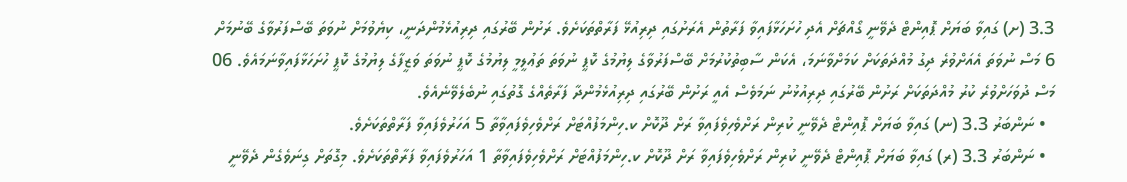3.3 (ށ) ގައިވާ ބަޔަށް ޕޮއިންޓް ދެވޭނީ ގޯއްޗަށް އެދި ހުށަހަޅާފައިވާ ފަރާތުން އެރަށުގައި ދިރިއުޅޭ ފަރާތްތަކަށެވެ. ރަށުން ބޭރުގައި ދިރިއުޅެމުންދަނީ، ކިޔެވުމަށް ނުވަތަ ބޭސްފަރުވާގެ ބޭނުމަށް 6 މަސް ނުވަތަ އެއަށްވުރެ ދިގު މުއްދަތަކަށް ކަމަށްވާނަމަ، އެކަން ސާބިތުކުރުމަށް ބޭސްފަރުވާގެ ލިޔުމުގެ ކޮޕީ ނުވަތަ ތަޢުލީމީ ލިޔުމުގެ ކޮޕީ ނުވަތަ ވަޒީފާގެ ލިޔުމުގެ ކޮޕީ ހުށަހަޅާފައިވާނަމައެވެ. 06 މަސް ދުވަހަށްވުރެ ކުރު މުއްދަތަކަށް ރަށުން ބޭރުގައި ދިރިއުޅުނު ނަމަވެސް އެއީ ރަށުން ބޭރުގައި ދިރިއުޅެމުންދާ ފަރާތެއްގެ ގޮތުގައި ނުބެލެވޭނެއެވެ.
  • ނަންބަރު 3.3 (ނ) ގައިވާ ބަޔަށް ޕޮއިންޓް ދެވޭނީ ކުރިން ރަށްވެހިވެފައިވާ ރަށް ދޫކޮށް ކ.ހިންމަފުއްޓަށް ރަށްވެހިވެފައިވާތާ 5 އަހަރުވެފައިވާ ފަރާތްތަކަށެވެ.
  • ނަންބަރު 3.3 (ރ) ގައިވާ ބަޔަށް ޕޮއިންޓް ދެވޭނީ ކުރިން ރަށްވެހިވެފައިވާ ރަށް ދޫކޮށް ކ.ހިންމަފުއްޓަށް ރަށްވެހިވެފައިވާތާ 1 އަހަރުވެފައިވާ ފަރާތްތަކަށެވެ. މިގޮތަށް ގިނަވެގެން ދެވޭނީ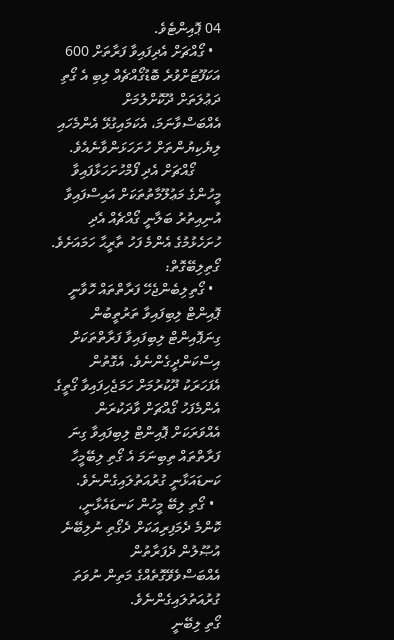04 ޕޮއިންޓެވެ.
  • ގޯއްޗަށް އެދިފައިވާ ފަރާތަށް 600 އަކަފޫޓަށްވުރެ ބޮޑުގޯއްޗެއް ލިބި އެ ގޯތި ދަޢުލަތަށް ދޫކޮށްލުމަށް އެއްބަސްވާނަމަ، އެކަމައިގުޅޭ އެންމެހައި ލިޔެކިޔުންތަށް ހުށަހަޅަންވާނެއެވެ.
       ގޯއްޗަށް އެދި ފޯމްހުށަހަޅާފައިވާ މީހުންގެ މަޢުލޫމާތުތަކަށް އައިސްފައިވާ އުނިއިތުރު ބަލާނީ ގޯއްޗެއް އެދި ހުށަހެޅުމުގެ އެންމެ ފަހު ތާރީޙާ ހަމައަށެވެ.
ގޯތިލިބޭގޮތް:
  • ގޯތިލިބެންޖެހޭ ފަރާތްތައް ހޮވާނީ ޕޮއިންޓް ލިބިފައިވާ ތަރުތީބުން ގިނަޕޮއިންޓް ލިބިފައިވާ ފަރާތްތަކަށް އިސްކަންދީގެންނެވެ. އެގޮތުން އެފަހަރަކު ދޫކުރުމަށް ހަމަޖެހިފައިވާ ގޯތީގެ އެންމެފަހު ގޯއްޗަށް ވާދަކުރަން އެއްވަރަކަށް ޕޮއިންޓް ލިބިފައިވާ ގިނަ ފަރާތްތައް ތިބިނަމަ އެ ގޯތި ލިބޭމީހާ ކަނޑައަޅާނީ ގުރުއަތުލައިގެންނެވެ.
  • ގޯތި ލިބޭ މީހުން ކަނޑައެޅާނީ، ކޮންމެ ދެމަފިރިއަކަށް ދެގޯތި ނުލިބޭނެ އުޞޫލުން ދެފަރާތުން އެއްބަސްވެވޭގޮތެއްގެ މަތިން ނުވަތަ ގުރުއަތުލައިގެންނެވެ.
ގޯތި ލިބޭނީ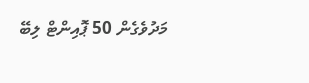މަދުވެގެން 50 ޕޮއިންޓް ލިބޭ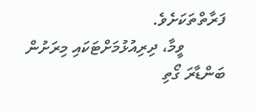ފަރާތްތަކަށެވެ.
          ވީމާ، ދިރިއުޅުމަށްޓަކައި މިރަށުން ބަންޑާރަ ގޯތި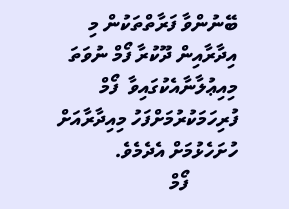ބޭނުންވާ ފަރާތްތަކުން މި އިދާރާއިން ދޫކުރާ ފޯމް ނުވަތަ މިއިޢުލާނާއެކުގައިވާ  ފޯމް ފުރިހަމަކުރުމަށްފަހު މިއިދާރާއަށް ހުށަހެޅުމަށް އެދެމެވެ.
          ފޯމް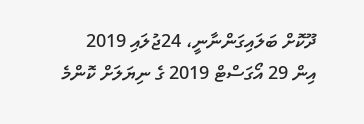ދޫކޮށް ބަލައިގަންނާނީ، 24ޖުލައި 2019 އިން 29 އޯގަސްޓް 2019 ގެ ނިޔަލަށް ކޮންމެ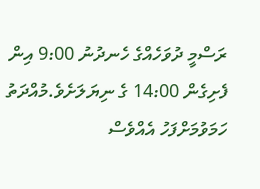ރަސްމީ ދުވަހެއްގެ ހެނދުނު 9:00 އިން ފެށިގެން 14:00 ގެ ނިޔަލަށެވެ.މުއްދަތު ހަމަވުމަށްފަހު އެއްވެސް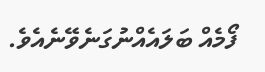ފޯމެއް ބަލައެއްނުގަނެވޭނެއެވެ.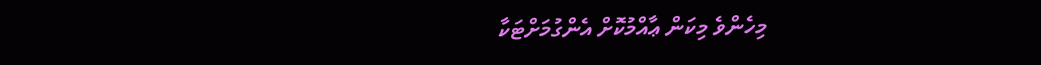މިހެންވެ މިކަން ޢާއްމުކޮށް އެންގުމަށްޓަކާ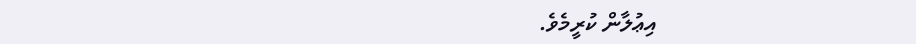އިޢުލާން ކުރީމެވެ.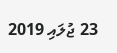23 ޖުލައި 2019